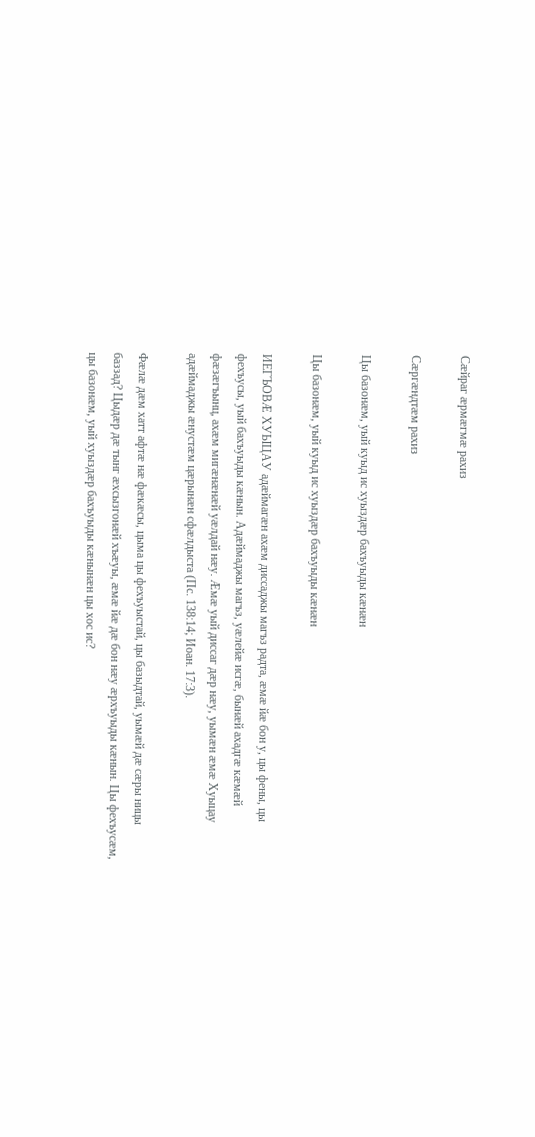Сӕйраг ӕрмӕгмӕ рахиз

Сӕргӕндтӕм рахиз

Цы базонӕм, уый куыд ис хуыздӕр бахъуыды кӕнӕн

Цы базонӕм, уый куыд ис хуыздӕр бахъуыды кӕнӕн

ИЕГЪОВӔ ХУЫЦАУ адӕймагӕн ахӕм диссаджы магъз радта, ӕмӕ йӕ бон у, цы фены, цы фехъусы, уый бахъуыды кӕнын. Адӕймаджы магъз, уӕлейӕ исгӕ, бынӕй ахадгӕ кӕмӕй фӕзӕгъынц, ахӕм мигӕнӕнӕй уӕлдай нӕу. Ӕмӕ уый диссаг дӕр нӕу, уымӕн ӕмӕ Хуыцау адӕймаджы ӕнустӕм цӕрынӕн сфӕлдыста (Пс. 138:14; Иоан. 17:3).

Фӕлӕ дӕм хатт афтӕ нӕ фӕкӕсы, цыма цы фехъуыстай, цы базыдтай, уымӕй дӕ сӕры ницы баззад? Цыдӕр дӕ тынг ӕхсызгонӕй хъӕуы, ӕмӕ йӕ дӕ бон нӕу ӕрхъуыды кӕнын. Цы фехъусӕм, цы базонӕм, уый хуыздӕр бахъуыды кӕнынӕн цы хос ис?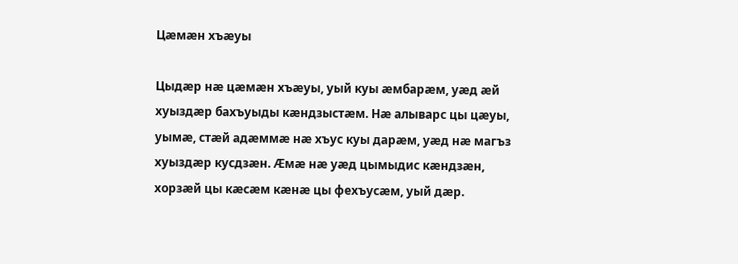Цӕмӕн хъӕуы

Цыдӕр нӕ цӕмӕн хъӕуы, уый куы ӕмбарӕм, уӕд ӕй хуыздӕр бахъуыды кӕндзыстӕм. Нӕ алыварс цы цӕуы, уымӕ, стӕй адӕммӕ нӕ хъус куы дарӕм, уӕд нӕ магъз хуыздӕр кусдзӕн. Ӕмӕ нӕ уӕд цымыдис кӕндзӕн, хорзӕй цы кӕсӕм кӕнӕ цы фехъусӕм, уый дӕр.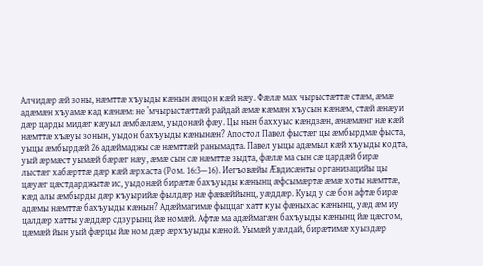Алчидӕр ӕй зоны, нӕмттӕ хъуыды кӕнын ӕнцон кӕй нӕу. Фӕлӕ мах чырыстӕттӕ стӕм, ӕмӕ адӕмӕн хъуамӕ кад кӕнӕм: не ’мчырыстӕттӕй райдай ӕмӕ кӕмӕн хъусын кӕнӕм, стӕй ӕнӕуи дӕр царды мидӕг кӕуыл ӕмбӕлӕм, уыдонӕй фӕу. Цы нын баххуыс кӕндзӕн, ӕнӕмӕнг нӕ кӕй нӕмттӕ хъӕуы зонын, уыдон бахъуыды кӕнынӕн? Апостол Павел фыстӕг цы ӕмбырдмӕ фыста, уыцы ӕмбырдӕй 26 адӕймаджы сӕ нӕмттӕй ранымадта. Павел уыцы адӕмыл кӕй хъуыды кодта, уый ӕрмӕст уымӕй бӕрӕг нӕу, ӕмӕ сын сӕ нӕмттӕ зыдта, фӕлӕ ма сын сӕ цардӕй бирӕ лыстӕг хабӕрттӕ дӕр кӕй ӕрхаста (Ром. 16:3—16). Иегъовӕйы Ӕвдисӕнты организацийы цы цӕуӕг цӕстдарджытӕ ис, уыдонӕй бирӕтӕ бахъуыды кӕнынц ӕфсымӕртӕ ӕмӕ хоты нӕмттӕ, кӕд алы ӕмбырды дӕр къуырийӕ фылдӕр нӕ фӕвӕййынц, уӕддӕр. Куыд у сӕ бон афтӕ бирӕ адӕмы нӕмттӕ бахъуыды кӕнын? Адӕймагимӕ фыццаг хатт куы фӕныхас кӕнынц, уӕд ӕм иу цалдӕр хатты уӕддӕр сдзурынц йӕ номӕй. Афтӕ ма адӕймагӕн бахъуыды кӕнынц йӕ цӕсгом, цӕмӕй йын уый фӕрцы йӕ ном дӕр ӕрхъуыды кӕной. Уымӕй уӕлдай, бирӕтимӕ хуыздӕр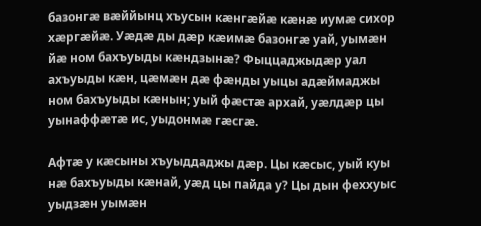базонгӕ вӕййынц хъусын кӕнгӕйӕ кӕнӕ иумӕ сихор хӕргӕйӕ. Уӕдӕ ды дӕр кӕимӕ базонгӕ уай, уымӕн йӕ ном бахъуыды кӕндзынӕ? Фыццаджыдӕр уал ахъуыды кӕн, цӕмӕн дӕ фӕнды уыцы адӕймаджы ном бахъуыды кӕнын; уый фӕстӕ архай, уӕлдӕр цы уынаффӕтӕ ис, уыдонмӕ гӕсгӕ.

Афтӕ у кӕсыны хъуыддаджы дӕр. Цы кӕсыс, уый куы нӕ бахъуыды кӕнай, уӕд цы пайда у? Цы дын феххуыс уыдзӕн уымӕн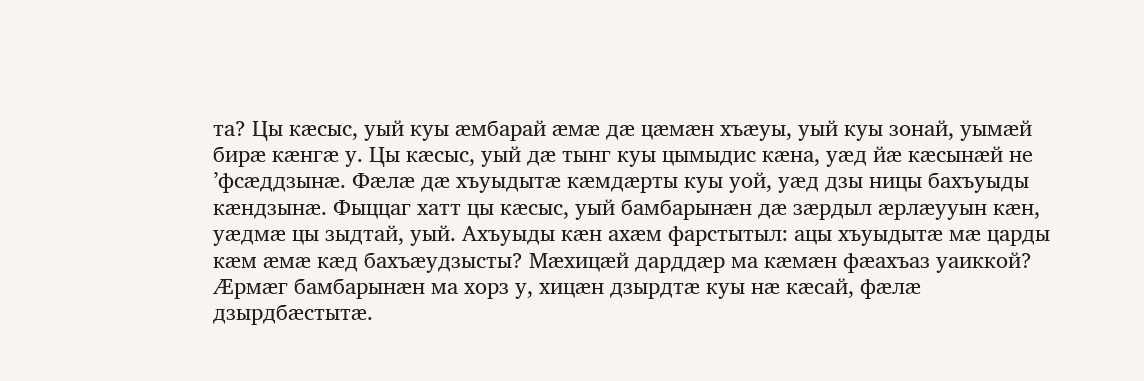та? Цы кӕсыс, уый куы ӕмбарай ӕмӕ дӕ цӕмӕн хъӕуы, уый куы зонай, уымӕй бирӕ кӕнгӕ у. Цы кӕсыс, уый дӕ тынг куы цымыдис кӕна, уӕд йӕ кӕсынӕй не ’фсӕддзынӕ. Фӕлӕ дӕ хъуыдытӕ кӕмдӕрты куы уой, уӕд дзы ницы бахъуыды кӕндзынӕ. Фыццаг хатт цы кӕсыс, уый бамбарынӕн дӕ зӕрдыл ӕрлӕууын кӕн, уӕдмӕ цы зыдтай, уый. Ахъуыды кӕн ахӕм фарстытыл: ацы хъуыдытӕ мӕ царды кӕм ӕмӕ кӕд бахъӕудзысты? Мӕхицӕй дарддӕр ма кӕмӕн фӕахъаз уаиккой? Ӕрмӕг бамбарынӕн ма хорз у, хицӕн дзырдтӕ куы нӕ кӕсай, фӕлӕ дзырдбӕстытӕ.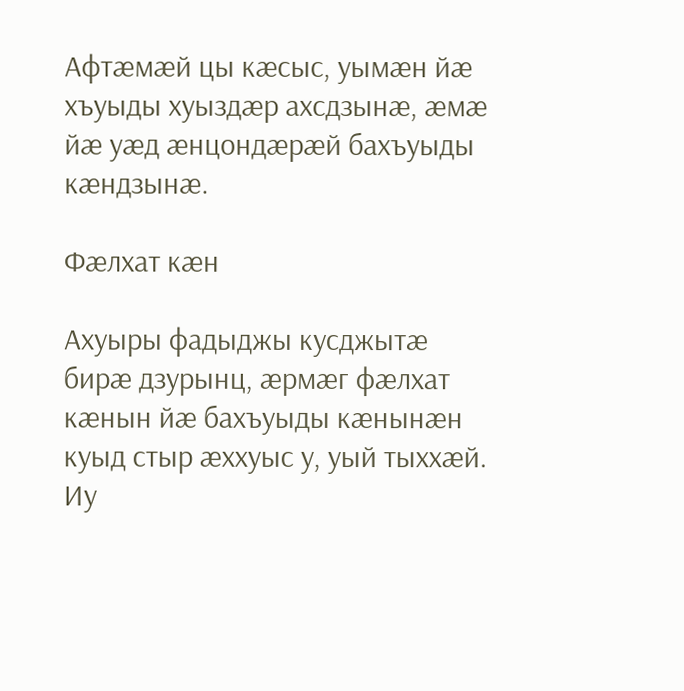Афтӕмӕй цы кӕсыс, уымӕн йӕ хъуыды хуыздӕр ахсдзынӕ, ӕмӕ йӕ уӕд ӕнцондӕрӕй бахъуыды кӕндзынӕ.

Фӕлхат кӕн

Ахуыры фадыджы кусджытӕ бирӕ дзурынц, ӕрмӕг фӕлхат кӕнын йӕ бахъуыды кӕнынӕн куыд стыр ӕххуыс у, уый тыххӕй. Иу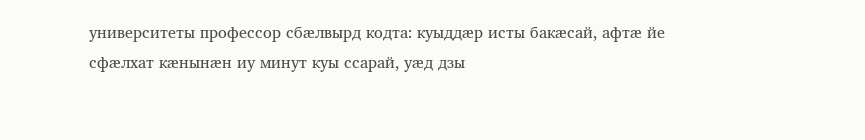университеты профессор сбӕлвырд кодта: куыддӕр исты бакӕсай, афтӕ йе сфӕлхат кӕнынӕн иу минут куы ссарай, уӕд дзы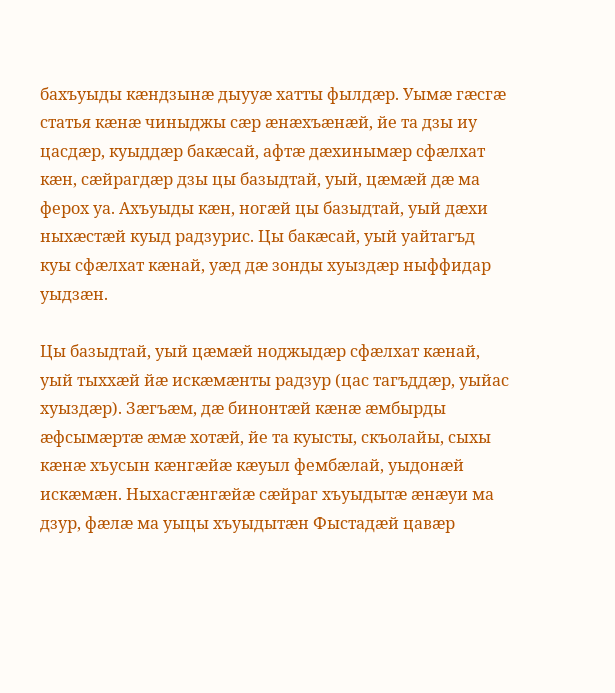бахъуыды кӕндзынӕ дыууӕ хатты фылдӕр. Уымӕ гӕсгӕ статья кӕнӕ чиныджы сӕр ӕнӕхъӕнӕй, йе та дзы иу цасдӕр, куыддӕр бакӕсай, афтӕ дӕхинымӕр сфӕлхат кӕн, сӕйрагдӕр дзы цы базыдтай, уый, цӕмӕй дӕ ма ферох уа. Ахъуыды кӕн, ногӕй цы базыдтай, уый дӕхи ныхӕстӕй куыд радзурис. Цы бакӕсай, уый уайтагъд куы сфӕлхат кӕнай, уӕд дӕ зонды хуыздӕр ныффидар уыдзӕн.

Цы базыдтай, уый цӕмӕй ноджыдӕр сфӕлхат кӕнай, уый тыххӕй йӕ искӕмӕнты радзур (цас тагъддӕр, уыйас хуыздӕр). Зӕгъӕм, дӕ бинонтӕй кӕнӕ ӕмбырды ӕфсымӕртӕ ӕмӕ хотӕй, йе та куысты, скъолайы, сыхы кӕнӕ хъусын кӕнгӕйӕ кӕуыл фембӕлай, уыдонӕй искӕмӕн. Ныхасгӕнгӕйӕ сӕйраг хъуыдытӕ ӕнӕуи ма дзур, фӕлӕ ма уыцы хъуыдытӕн Фыстадӕй цавӕр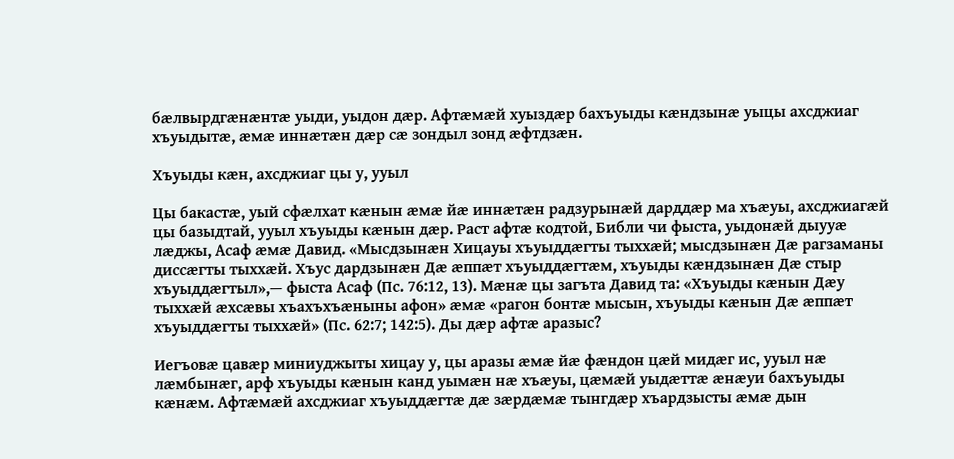бӕлвырдгӕнӕнтӕ уыди, уыдон дӕр. Афтӕмӕй хуыздӕр бахъуыды кӕндзынӕ уыцы ахсджиаг хъуыдытӕ, ӕмӕ иннӕтӕн дӕр сӕ зондыл зонд ӕфтдзӕн.

Хъуыды кӕн, ахсджиаг цы у, ууыл

Цы бакастӕ, уый сфӕлхат кӕнын ӕмӕ йӕ иннӕтӕн радзурынӕй дарддӕр ма хъӕуы, ахсджиагӕй цы базыдтай, ууыл хъуыды кӕнын дӕр. Раст афтӕ кодтой, Библи чи фыста, уыдонӕй дыууӕ лӕджы, Асаф ӕмӕ Давид. «Мысдзынӕн Хицауы хъуыддӕгты тыххӕй; мысдзынӕн Дӕ рагзаманы диссӕгты тыххӕй. Хъус дардзынӕн Дӕ ӕппӕт хъуыддӕгтӕм, хъуыды кӕндзынӕн Дӕ стыр хъуыддӕгтыл»,— фыста Асаф (Пс. 76:12, 13). Мӕнӕ цы загъта Давид та: «Хъуыды кӕнын Дӕу тыххӕй ӕхсӕвы хъахъхъӕныны афон» ӕмӕ «рагон бонтӕ мысын, хъуыды кӕнын Дӕ ӕппӕт хъуыддӕгты тыххӕй» (Пс. 62:7; 142:5). Ды дӕр афтӕ аразыс?

Иегъовӕ цавӕр миниуджыты хицау у, цы аразы ӕмӕ йӕ фӕндон цӕй мидӕг ис, ууыл нӕ лӕмбынӕг, арф хъуыды кӕнын канд уымӕн нӕ хъӕуы, цӕмӕй уыдӕттӕ ӕнӕуи бахъуыды кӕнӕм. Афтӕмӕй ахсджиаг хъуыддӕгтӕ дӕ зӕрдӕмӕ тынгдӕр хъардзысты ӕмӕ дын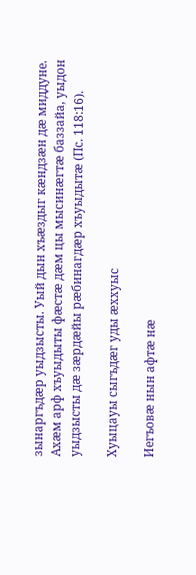зынаргъдӕр уыдзысты. Уый дын хъӕздыг кӕндзӕн дӕ миддуне. Ахӕм арф хъуыдыты фӕстӕ дӕм цы мысинӕгтӕ баззайа, уыдон уыдзысты дӕ зӕрдӕйы рӕбинагдӕр хъуыдытӕ (Пс. 118:16).

Хуыцауы сыгъдӕг уды ӕххуыс

Иегъовӕ нын афтӕ нӕ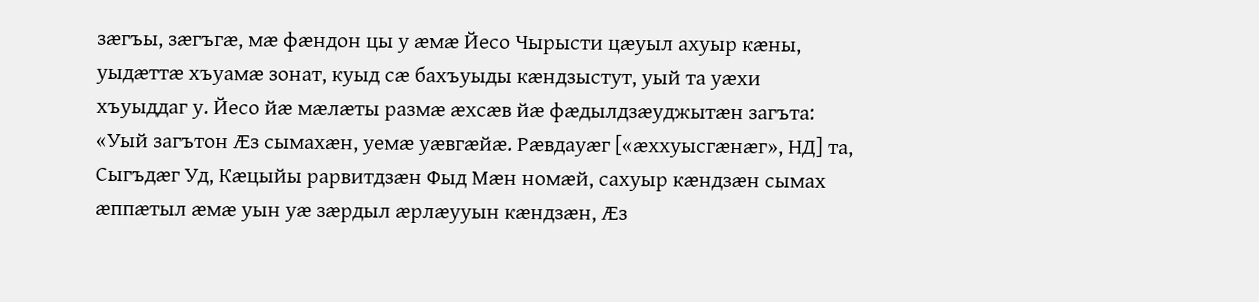зӕгъы, зӕгъгӕ, мӕ фӕндон цы у ӕмӕ Йесо Чырысти цӕуыл ахуыр кӕны, уыдӕттӕ хъуамӕ зонат, куыд сӕ бахъуыды кӕндзыстут, уый та уӕхи хъуыддаг у. Йесо йӕ мӕлӕты размӕ ӕхсӕв йӕ фӕдылдзӕуджытӕн загъта: «Уый загътон Ӕз сымахӕн, уемӕ уӕвгӕйӕ. Рӕвдауӕг [«ӕххуысгӕнӕг», НД] та, Сыгъдӕг Уд, Кӕцыйы рарвитдзӕн Фыд Мӕн номӕй, сахуыр кӕндзӕн сымах ӕппӕтыл ӕмӕ уын уӕ зӕрдыл ӕрлӕууын кӕндзӕн, Ӕз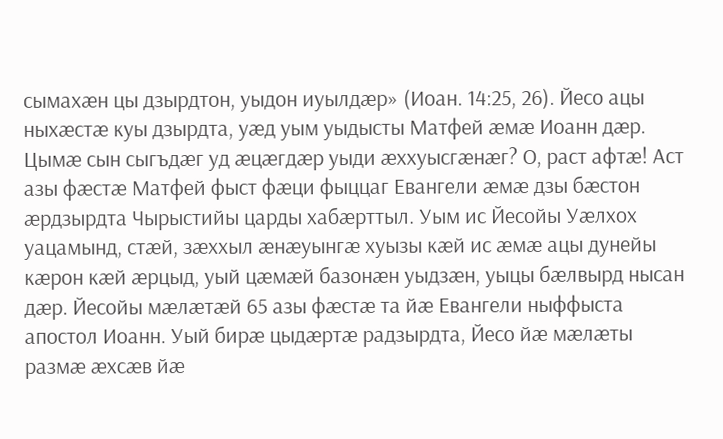сымахӕн цы дзырдтон, уыдон иуылдӕр» (Иоан. 14:25, 26). Йесо ацы ныхӕстӕ куы дзырдта, уӕд уым уыдысты Матфей ӕмӕ Иоанн дӕр. Цымӕ сын сыгъдӕг уд ӕцӕгдӕр уыди ӕххуысгӕнӕг? О, раст афтӕ! Аст азы фӕстӕ Матфей фыст фӕци фыццаг Евангели ӕмӕ дзы бӕстон ӕрдзырдта Чырыстийы царды хабӕрттыл. Уым ис Йесойы Уӕлхох уацамынд, стӕй, зӕххыл ӕнӕуынгӕ хуызы кӕй ис ӕмӕ ацы дунейы кӕрон кӕй ӕрцыд, уый цӕмӕй базонӕн уыдзӕн, уыцы бӕлвырд нысан дӕр. Йесойы мӕлӕтӕй 65 азы фӕстӕ та йӕ Евангели ныффыста апостол Иоанн. Уый бирӕ цыдӕртӕ радзырдта, Йесо йӕ мӕлӕты размӕ ӕхсӕв йӕ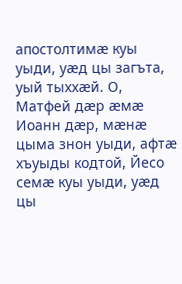апостолтимӕ куы уыди, уӕд цы загъта, уый тыххӕй. О, Матфей дӕр ӕмӕ Иоанн дӕр, мӕнӕ цыма знон уыди, афтӕ хъуыды кодтой, Йесо семӕ куы уыди, уӕд цы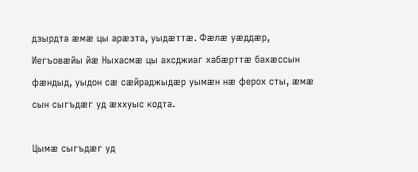дзырдта ӕмӕ цы арӕзта, уыдӕттӕ. Фӕлӕ уӕддӕр, Иегъовӕйы йӕ Ныхасмӕ цы ахсджиаг хабӕрттӕ бахӕссын фӕндыд, уыдон сӕ сӕйраджыдӕр уымӕн нӕ ферох сты, ӕмӕ сын сыгъдӕг уд ӕххуыс кодта.

Цымӕ сыгъдӕг уд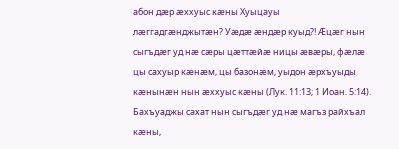абон дӕр ӕххуыс кӕны Хуыцауы лӕггадгӕнджытӕн? Уӕдӕ ӕндӕр куыд?! Ӕцӕг нын сыгъдӕг уд нӕ сӕры цӕттӕйӕ ницы ӕвӕры, фӕлӕ цы сахуыр кӕнӕм, цы базонӕм, уыдон ӕрхъуыды кӕнынӕн нын ӕххуыс кӕны (Лук. 11:13; 1 Иоан. 5:14). Бахъуаджы сахат нын сыгъдӕг уд нӕ магъз райхъал кӕны,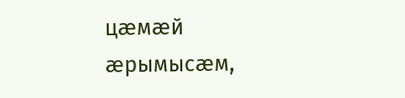цӕмӕй ӕрымысӕм,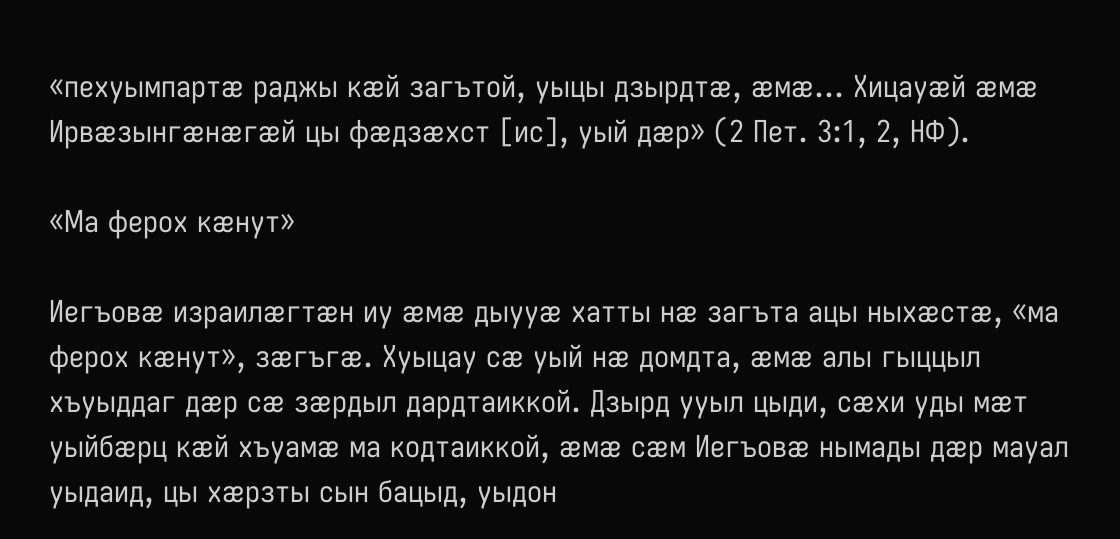«пехуымпартӕ раджы кӕй загътой, уыцы дзырдтӕ, ӕмӕ... Хицауӕй ӕмӕ Ирвӕзынгӕнӕгӕй цы фӕдзӕхст [ис], уый дӕр» (2 Пет. 3:1, 2, НФ).

«Ма ферох кӕнут»

Иегъовӕ израилӕгтӕн иу ӕмӕ дыууӕ хатты нӕ загъта ацы ныхӕстӕ, «ма ферох кӕнут», зӕгъгӕ. Хуыцау сӕ уый нӕ домдта, ӕмӕ алы гыццыл хъуыддаг дӕр сӕ зӕрдыл дардтаиккой. Дзырд ууыл цыди, сӕхи уды мӕт уыйбӕрц кӕй хъуамӕ ма кодтаиккой, ӕмӕ сӕм Иегъовӕ нымады дӕр мауал уыдаид, цы хӕрзты сын бацыд, уыдон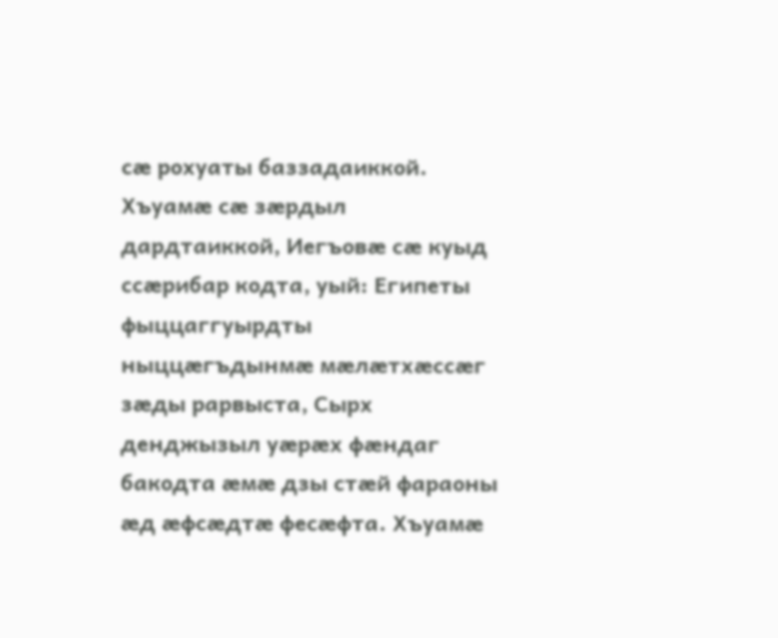сӕ рохуаты баззадаиккой. Хъуамӕ сӕ зӕрдыл дардтаиккой, Иегъовӕ сӕ куыд ссӕрибар кодта, уый: Египеты фыццаггуырдты ныццӕгъдынмӕ мӕлӕтхӕссӕг зӕды рарвыста, Сырх денджызыл уӕрӕх фӕндаг бакодта ӕмӕ дзы стӕй фараоны ӕд ӕфсӕдтӕ фесӕфта. Хъуамӕ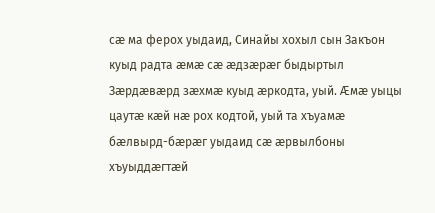сӕ ма ферох уыдаид, Синайы хохыл сын Закъон куыд радта ӕмӕ сӕ ӕдзӕрӕг быдыртыл Зӕрдӕвӕрд зӕхмӕ куыд ӕркодта, уый. Ӕмӕ уыцы цаутӕ кӕй нӕ рох кодтой, уый та хъуамӕ бӕлвырд-бӕрӕг уыдаид сӕ ӕрвылбоны хъуыддӕгтӕй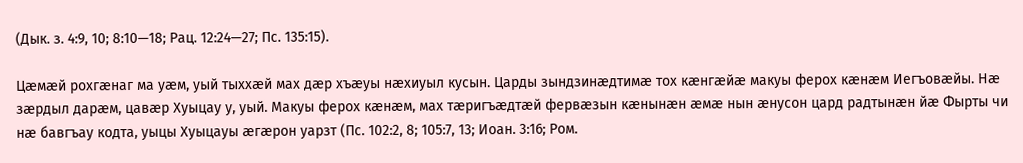(Дык. з. 4:9, 10; 8:10—18; Рац. 12:24—27; Пс. 135:15).

Цӕмӕй рохгӕнаг ма уӕм, уый тыххӕй мах дӕр хъӕуы нӕхиуыл кусын. Царды зындзинӕдтимӕ тох кӕнгӕйӕ макуы ферох кӕнӕм Иегъовӕйы. Нӕ зӕрдыл дарӕм, цавӕр Хуыцау у, уый. Макуы ферох кӕнӕм, мах тӕригъӕдтӕй фервӕзын кӕнынӕн ӕмӕ нын ӕнусон цард радтынӕн йӕ Фырты чи нӕ бавгъау кодта, уыцы Хуыцауы ӕгӕрон уарзт (Пс. 102:2, 8; 105:7, 13; Иоан. 3:16; Ром.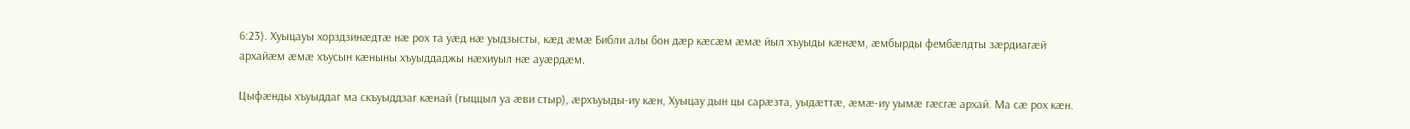6:23). Хуыцауы хорздзинӕдтӕ нӕ рох та уӕд нӕ уыдзысты, кӕд ӕмӕ Библи алы бон дӕр кӕсӕм ӕмӕ йыл хъуыды кӕнӕм, ӕмбырды фембӕлдты зӕрдиагӕй архайӕм ӕмӕ хъусын кӕныны хъуыддаджы нӕхиуыл нӕ ауӕрдӕм.

Цыфӕнды хъуыддаг ма скъуыддзаг кӕнай (гыццыл уа ӕви стыр), ӕрхъуыды-иу кӕн, Хуыцау дын цы сарӕзта, уыдӕттӕ, ӕмӕ-иу уымӕ гӕсгӕ архай. Ма сӕ рох кӕн.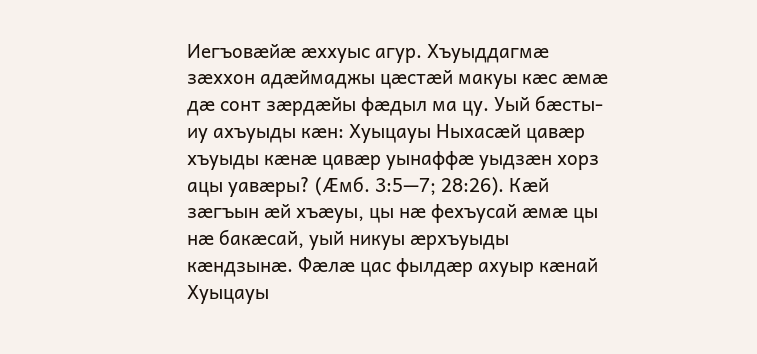Иегъовӕйӕ ӕххуыс агур. Хъуыддагмӕ зӕххон адӕймаджы цӕстӕй макуы кӕс ӕмӕ дӕ сонт зӕрдӕйы фӕдыл ма цу. Уый бӕсты-иу ахъуыды кӕн: Хуыцауы Ныхасӕй цавӕр хъуыды кӕнӕ цавӕр уынаффӕ уыдзӕн хорз ацы уавӕры? (Ӕмб. 3:5—7; 28:26). Кӕй зӕгъын ӕй хъӕуы, цы нӕ фехъусай ӕмӕ цы нӕ бакӕсай, уый никуы ӕрхъуыды кӕндзынӕ. Фӕлӕ цас фылдӕр ахуыр кӕнай Хуыцауы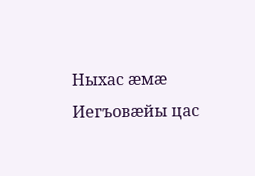Ныхас ӕмӕ Иегъовӕйы цас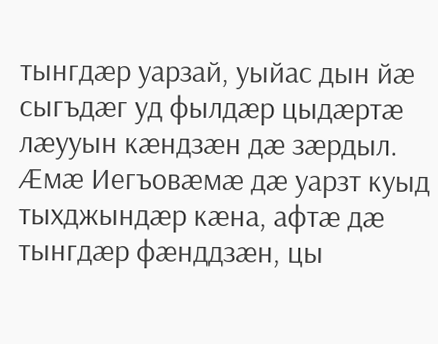тынгдӕр уарзай, уыйас дын йӕ сыгъдӕг уд фылдӕр цыдӕртӕ лӕууын кӕндзӕн дӕ зӕрдыл. Ӕмӕ Иегъовӕмӕ дӕ уарзт куыд тыхджындӕр кӕна, афтӕ дӕ тынгдӕр фӕнддзӕн, цы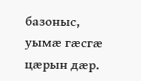базоныс, уымӕ гӕсгӕ цӕрын дӕр.